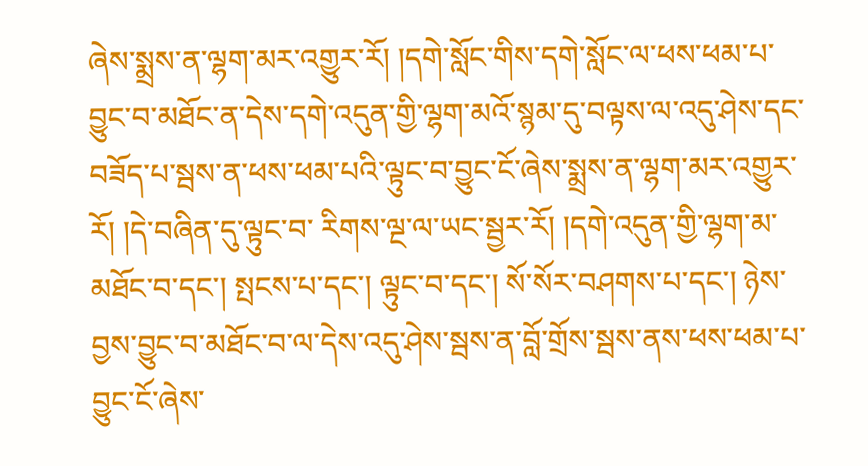ཞེས་སྨྲས་ན་ལྷག་མར་འགྱུར་རོ། །དགེ་སློང་གིས་དགེ་སློང་ལ་ཕས་ཕམ་པ་བྱུང་བ་མཐོང་ན་དེས་དགེ་འདུན་གྱི་ལྷག་མའོ་སྙམ་དུ་བལྟས་ལ་འདུ་ཤེས་དང་བཟོད་པ་སྦས་ན་ཕས་ཕམ་པའི་ལྟུང་བ་བྱུང་ངོ་ཞེས་སྨྲས་ན་ལྷག་མར་འགྱུར་རོ། །དེ་བཞིན་དུ་ལྟུང་བ་ རིགས་ལྔ་ལ་ཡང་སྦྱར་རོ། །དགེ་འདུན་གྱི་ལྷག་མ་མཐོང་བ་དང་། སྤངས་པ་དང་། ལྟུང་བ་དང་། སོ་སོར་བཤགས་པ་དང་། ཉེས་བྱས་བྱུང་བ་མཐོང་བ་ལ་དེས་འདུ་ཤེས་སྦས་ན་བློ་གྲོས་སྦས་ནས་ཕས་ཕམ་པ་བྱུང་ངོ་ཞེས་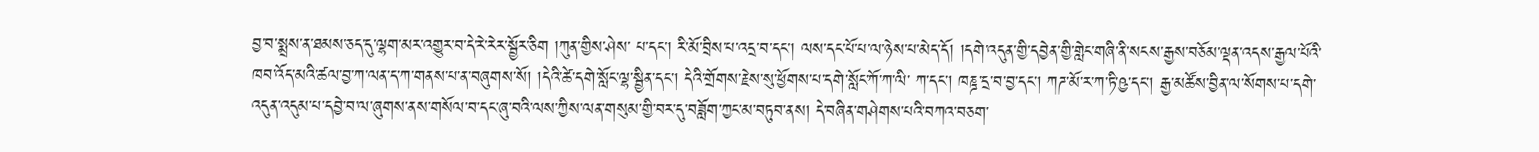བྱ་བ་སྨྲས་ན་ཐམས་ཅད་དུ་ལྷག་མར་འགྱུར་བ་དེ་རེ་རེར་སྦྱོར་ཅིག །ཀུན་གྱིས་ཤེས་ པ་དང་། རི་མོ་བྲིས་པ་འདྲ་བ་དང་། ལས་དང་པོ་པ་ལ་ཉེས་པ་མེད་དོ། །དགེ་འདུན་གྱི་དབྱེན་གྱི་གླེང་གཞི་ནི་སངས་རྒྱས་བཅོམ་ལྡན་འདས་རྒྱལ་པོའི་ཁབ་འོད་མའི་ཚལ་བྱ་ཀ་ལན་ད་ཀ་གནས་པ་ན་བཞུགས་སོ། །དེའི་ཚེ་དགེ་སློང་ལྷ་སྦྱིན་དང་། དེའི་གྲོགས་རྗེས་སུ་ཕྱོགས་པ་དགེ་སློང་ཀོ་ཀ་ལི་ ཀ་དང་། ཁཎྜ་དྲ་བ་བྱ་དང་། ཀཌ་མོ་ར་ཀ་ཏི་ཥྱ་དང་། རྒྱ་མཚོས་བྱིན་ལ་སོགས་པ་དགེ་འདུན་འདུམ་པ་དབྱེ་བ་ལ་ཞུགས་ནས་གསོལ་བ་དང་ཞུ་བའི་ལས་ཀྱིས་ལན་གསུམ་གྱི་བར་དུ་བཟློག་ཀྱང་མ་བཏུབ་ནས། དེ་བཞིན་གཤེགས་པའི་བཀའ་བཅག་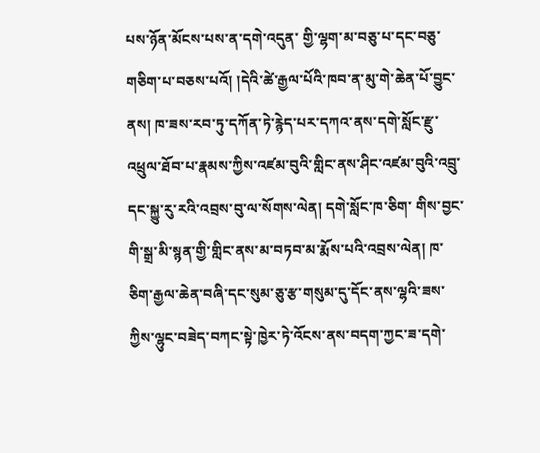པས་ཉོན་མོངས་པས་ན་དགེ་འདུན་ གྱི་ལྷག་མ་བཅུ་པ་དང་བཅུ་གཅིག་པ་བཅས་པའོ། །དེའི་ཚེ་རྒྱལ་པོའི་ཁབ་ན་མུ་གེ་ཆེན་པོ་བྱུང་ནས། ཁ་ཟས་རབ་ཏུ་དཀོན་ཏེ་རྙེད་པར་དཀའ་ནས་དགེ་སློང་རྫུ་འཕྲུལ་ཐོབ་པ་རྣམས་ཀྱིས་འཛམ་བུའི་གླིང་ནས་ཤིང་འཛམ་བུའི་འབྲུ་དང་སྐྱུ་རུ་རའི་འབྲས་བུ་ལ་སོགས་ལེན། དགེ་སློང་ཁ་ཅིག་ གིས་བྱང་གི་སྒྲ་མི་སྙན་གྱི་གླིང་ནས་མ་བཏབ་མ་རྨོས་པའི་འབྲས་ལེན། ཁ་ཅིག་རྒྱལ་ཆེན་བཞི་དང་སུམ་ཅུ་རྩ་གསུམ་དུ་དོང་ནས་ལྷའི་ཟས་ཀྱིས་ལྷུང་བཟེད་བཀང་སྟེ་ཁྱེར་ཏེ་འོངས་ནས་བདག་ཀྱང་ཟ་དགེ་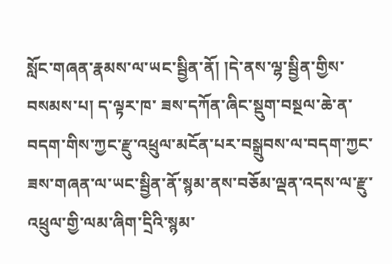སློང་གཞན་རྣམས་ལ་ཡང་སྦྱིན་ནོ། །དེ་ནས་ལྷ་སྦྱིན་གྱིས་བསམས་པ། ད་ལྟར་ཁ་ ཟས་དཀོན་ཞིང་སྡུག་བསྔལ་ཆེ་ན་བདག་གིས་ཀྱང་རྫུ་འཕྲུལ་མངོན་པར་བསྒྲུབས་ལ་བདག་ཀྱང་ཟས་གཞན་ལ་ཡང་སྦྱིན་ནོ་སྙམ་ནས་བཅོམ་ལྡན་འདས་ལ་རྫུ་འཕྲུལ་གྱི་ལམ་ཞིག་དྲིའི་སྙམ་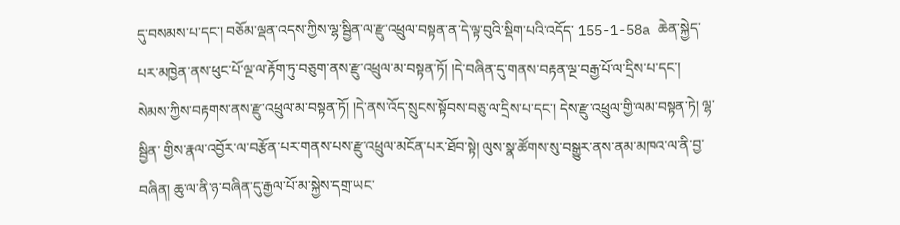དུ་བསམས་པ་དང་། བཅོམ་ལྡན་འདས་ཀྱིས་ལྷ་སྦྱིན་ལ་རྫུ་འཕྲུལ་བསྟན་ན་དེ་ལྟ་བུའི་སྡིག་པའི་འདོད་ 155-1-58a ཆེན་སྐྱེད་པར་མཁྱེན་ནས་ཕུང་པོ་ལྔ་ལ་རྟོག་ཏུ་བཅུག་ནས་རྫུ་འཕྲུལ་མ་བསྟན་ཏོ། །དེ་བཞིན་དུ་གནས་བརྟན་ལྔ་བརྒྱ་པོ་ལ་དྲིས་པ་དང་། སེམས་ཀྱིས་བརྟགས་ནས་རྫུ་འཕྲུལ་མ་བསྟན་ཏོ། །དེ་ནས་འོད་སྲུངས་སྟོབས་བཅུ་ལ་དྲིས་པ་དང་། དེས་རྫུ་འཕྲུལ་གྱི་ལམ་བསྟན་ཏེ། ལྷ་སྦྱིན་ གྱིས་རྣལ་འབྱོར་ལ་བརྩོན་པར་གནས་པས་རྫུ་འཕྲུལ་མངོན་པར་ཐོབ་སྟེ། ལུས་སྣ་ཚོགས་སུ་བསྒྱུར་ནས་ནམ་མཁའ་ལ་ནི་བྱ་བཞིན། ཆུ་ལ་ནི་ཉ་བཞིན་དུ་རྒྱལ་པོ་མ་སྐྱེས་དགྲ་ཡང་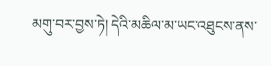མགུ་བར་བྱས་ཏེ། དེའི་མཆིལ་མ་ཡང་འཐུངས་ནས་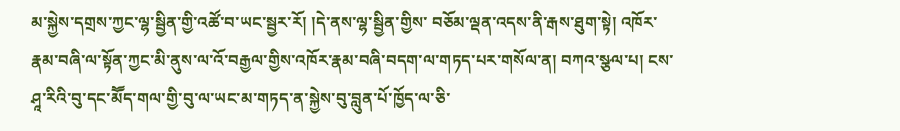མ་སྐྱེས་དགྲས་ཀྱང་ལྷ་སྦྱིན་གྱི་འཚོ་བ་ཡང་སྦྱར་རོ། །དེ་ནས་ལྷ་སྦྱིན་གྱིས་ བཅོམ་ལྡན་འདས་ནི་རྒས་ཐུག་སྟེ། འཁོར་རྣམ་བཞི་ལ་སྟོན་ཀྱང་མི་ནུས་ལ་འོ་བརྒྱལ་གྱིས་འཁོར་རྣམ་བཞི་བདག་ལ་གཏད་པར་གསོལ་ན། བཀའ་སྩལ་པ། ངས་ཤཱ་རིའི་བུ་དང་མཽད་གལ་གྱི་བུ་ལ་ཡང་མ་གཏད་ན་སྐྱེས་བུ་བླུན་པོ་ཁྱོད་ལ་ཅི་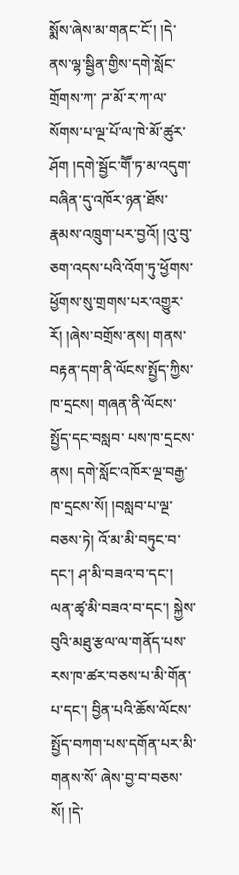སྨོས་ཞེས་མ་གནང་ངོ་། །དེ་ནས་ལྷ་སྦྱིན་གྱིས་དགེ་སློང་གྲོགས་ཀ་ ཌ་མོ་ར་ཀ་ལ་སོགས་པ་ལྔ་པོ་ལ་ཁེ་མོ་ཚུར་ཤོག །དགེ་སྦྱོང་གཽ་ཏ་མ་འདུག་བཞིན་དུ་འཁོར་ཉན་ཐོས་རྣམས་འཁྲུག་པར་བྱའོ། །འུ་བུ་ཅག་འདས་པའི་འོག་ཏུ་ཕྱོགས་ཕྱོགས་སུ་གྲགས་པར་འགྱུར་རོ། །ཞེས་བགྲོས་ནས། གནས་བརྟན་དག་ནི་ལོངས་སྤྱོད་ཀྱིས་ཁ་དྲངས། གཞན་ནི་ལོངས་སྤྱོད་དང་བསླབ་ པས་ཁ་དྲངས་ནས། དགེ་སློང་འཁོར་ལྔ་བརྒྱ་ཁ་དྲངས་སོ། །བསླབ་པ་ལྔ་བཅས་ཏེ། འོ་མ་མི་བཏུང་བ་དང་། ཤ་མི་བཟའ་བ་དང་། ལན་ཚྭ་མི་བཟའ་བ་དང་། སྐྱེས་བུའི་མཐུ་རྩལ་ལ་གནོད་པས་རས་ཁ་ཚར་བཅས་པ་མི་གོན་པ་དང་། བྱིན་པའི་ཆོས་ལོངས་སྤྱོད་བཀག་པས་དགོན་པར་མི་གནས་སོ་ ཞེས་བྱ་བ་བཅས་སོ། །དེ་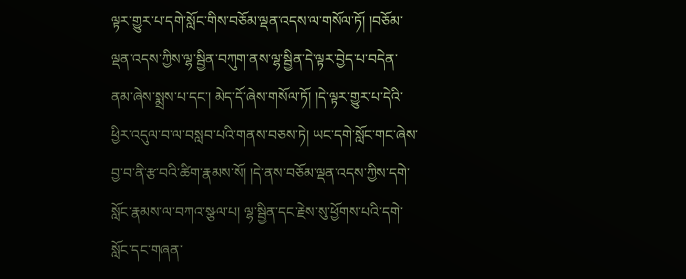ལྟར་གྱུར་པ་དགེ་སློང་གིས་བཅོམ་ལྡན་འདས་ལ་གསོལ་ཏོ། །བཅོམ་ལྡན་འདས་ཀྱིས་ལྷ་སྦྱིན་བཀུག་ནས་ལྷ་སྦྱིན་དེ་ལྟར་བྱེད་པ་བདེན་ནམ་ཞེས་སྨྲས་པ་དང་། མེད་དོ་ཞེས་གསོལ་ཏོ། །དེ་ལྟར་གྱུར་པ་དེའི་ཕྱིར་འདུལ་བ་ལ་བསླབ་པའི་གནས་བཅས་ཏེ། ཡང་དགེ་སློང་གང་ཞེས་ བྱ་བ་ནི་རྩ་བའི་ཚིག་རྣམས་སོ། །དེ་ནས་བཅོམ་ལྡན་འདས་ཀྱིས་དགེ་སློང་རྣམས་ལ་བཀའ་སྩལ་པ། ལྷ་སྦྱིན་དང་རྗེས་སུ་ཕྱོགས་པའི་དགེ་སློང་དང་གཞན་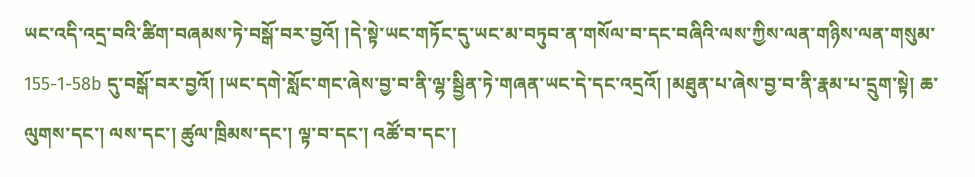ཡང་འདི་འདྲ་བའི་ཚིག་བཞམས་ཏེ་བསྒོ་བར་བྱའོ། །དེ་སྟེ་ཡང་གཏོང་དུ་ཡང་མ་བཏུབ་ན་གསོལ་བ་དང་བཞིའི་ལས་ཀྱིས་ལན་གཉིས་ལན་གསུམ་ 155-1-58b དུ་བསྒོ་བར་བྱའོ། །ཡང་དགེ་སློང་གང་ཞེས་བྱ་བ་ནི་ལྷ་སྦྱིན་ཏེ་གཞན་ཡང་དེ་དང་འདྲའོ། །མཐུན་པ་ཞེས་བྱ་བ་ནི་རྣམ་པ་དྲུག་སྟེ། ཆ་ལུགས་དང་། ལས་དང་། ཚུལ་ཁྲིམས་དང་། ལྟ་བ་དང་། འཚོ་བ་དང་།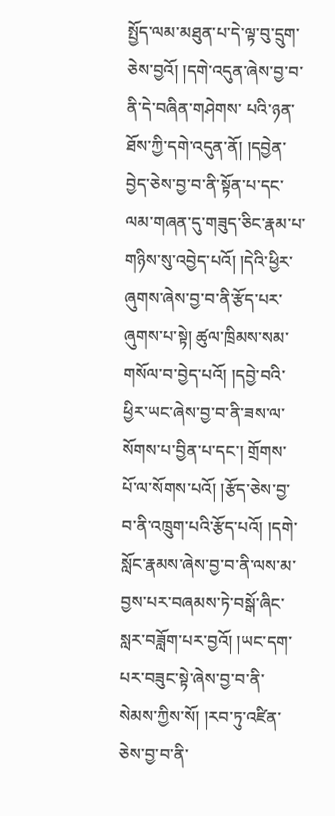སྤྱོད་ལམ་མཐུན་པ་དེ་ལྟ་བུ་དྲུག་ཅེས་བྱའོ། །དགེ་འདུན་ཞེས་བྱ་བ་ནི་དེ་བཞིན་གཤེགས་ པའི་ཉན་ཐོས་ཀྱི་དགེ་འདུན་ནོ། །དབྱེན་བྱེད་ཅེས་བྱ་བ་ནི་སྟོན་པ་དང་ལམ་གཞན་དུ་གཟུད་ཅིང་རྣམ་པ་གཉིས་སུ་འབྱེད་པའོ། །དེའི་ཕྱིར་ཞུགས་ཞེས་བྱ་བ་ནི་རྩོད་པར་ཞུགས་པ་སྟེ། ཚུལ་ཁྲིམས་སམ་གསོལ་བ་བྱེད་པའོ། །དབྱེ་བའི་ཕྱིར་ཡང་ཞེས་བྱ་བ་ནི་ཟས་ལ་སོགས་པ་བྱིན་པ་དང་། གྲོགས་ པོ་ལ་སོགས་པའོ། །རྩོད་ཅེས་བྱ་བ་ནི་འཁྲུག་པའི་རྩོད་པའོ། །དགེ་སློང་རྣམས་ཞེས་བྱ་བ་ནི་ལས་མ་བྱས་པར་བཞམས་ཏེ་བསྒོ་ཞིང་སླར་བཟློག་པར་བྱའོ། །ཡང་དག་པར་བཟུང་སྟེ་ཞེས་བྱ་བ་ནི་སེམས་ཀྱིས་སོ། །རབ་ཏུ་འཛིན་ཅེས་བྱ་བ་ནི་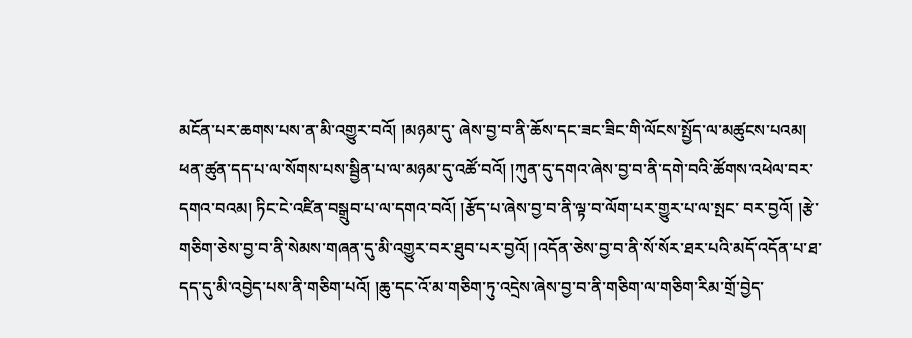མངོན་པར་ཆགས་པས་ན་མི་འགྱུར་བའོ། །མཉམ་དུ་ ཞེས་བྱ་བ་ནི་ཆོས་དང་ཟང་ཟིང་གི་ལོངས་སྤྱོད་ལ་མཚུངས་པའམ། ཕན་ཚུན་དད་པ་ལ་སོགས་པས་སྦྱིན་པ་ལ་མཉམ་དུ་འཚོ་བའོ། །ཀུན་དུ་དགའ་ཞེས་བྱ་བ་ནི་དགེ་བའི་ཚོགས་འཕེལ་བར་དགའ་བའམ། ཏིང་ངེ་འཛིན་བསྒྲུབ་པ་ལ་དགའ་བའོ། །རྩོད་པ་ཞེས་བྱ་བ་ནི་ལྟ་བ་ལོག་པར་གྱུར་པ་ལ་སྤང་ བར་བྱའོ། །རྩེ་གཅིག་ཅེས་བྱ་བ་ནི་སེམས་གཞན་དུ་མི་འགྱུར་བར་ཐུབ་པར་བྱའོ། །འདོན་ཅེས་བྱ་བ་ནི་སོ་སོར་ཐར་པའི་མདོ་འདོན་པ་ཐ་དད་དུ་མི་འབྱེད་པས་ནི་གཅིག་པའོ། །ཆུ་དང་འོ་མ་གཅིག་ཏུ་འདྲེས་ཞེས་བྱ་བ་ནི་གཅིག་ལ་གཅིག་རིམ་གྲོ་བྱེད་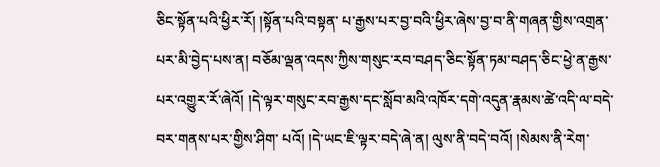ཅིང་སྟོན་པའི་ཕྱིར་རོ། །སྟོན་པའི་བསྟན་ པ་རྒྱས་པར་བྱ་བའི་ཕྱིར་ཞེས་བྱ་བ་ནི་གཞན་གྱིས་འགྲན་པར་མི་བྱེད་པས་ན། བཅོམ་ལྡན་འདས་ཀྱིས་གསུང་རབ་བཤད་ཅིང་སྟོན་ཏམ་བཤད་ཅིང་ཕྱེ་ན་རྒྱས་པར་འགྱུར་རོ་ཞེའོ། །དེ་ལྟར་གསུང་རབ་རྒྱས་དང་སློབ་མའི་འཁོར་དགེ་འདུན་རྣམས་ཚེ་འདི་ལ་བདེ་བར་གནས་པར་གྱིས་ཤིག་ པའོ། །དེ་ཡང་ཇི་ལྟར་བདེ་ཞེ་ན། ལུས་ནི་བདེ་བའོ། །སེམས་ནི་རེག་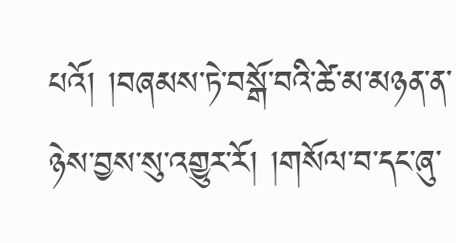པའོ། །བཞམས་ཏེ་བསྒོ་བའི་ཚེ་མ་མཉན་ན་ཉེས་བྱས་སུ་འགྱུར་རོ། །གསོལ་བ་དང་ཞུ་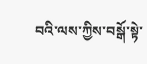བའི་ལས་ཀྱིས་བསྒོ་སྟེ་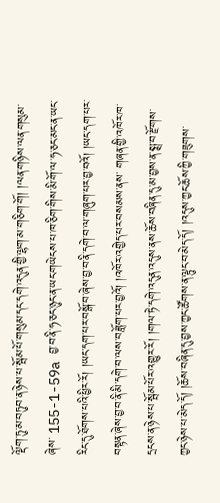ལྡོག་ཏུ་མ་བཏུབ་ན་ཉེས་པ་སྦོམ་པོ་གསུམ་དང་དགེ་འདུན་གྱི་ལྷག་མ་གཅིག་གོ། །ལན་གཉིས་ལན་གསུམ་ཞེས་ 155-1-59a བྱ་བ་ནི་ཧ་ཅང་ཉུང་ན་ཡང་གཡེངས་པ་ཁ་ཅིག་གིས་མི་གོ་ལ་ཧ་ཅང་མང་ན་ཡང་རིང་དུ་ཐོགས་པའི་ཕྱིར་རོ། །ཡང་དག་པར་བསྒོ་བ་ཞེས་བྱ་བ་ནི་དགེ་བ་ལ་གཞུག་པར་བྱ་བའོ། །ཡང་དག་པར་བསྟན་ཞེས་བྱ་བ་ནི་མི་དགེ་བ་ལས་བཟློག་པར་བྱའོ། །འཁོར་འགྱེད་པར་བསམས་ནས་ གཞན་གྱི་འཁོར་ཁ་དྲངས་ན་ཉེས་པ་སྦོམ་པོར་འགྱུར་རོ། །གལ་ཏེ་དགེ་འདུན་འདུས་ནས་ཆོས་བཞིན་དུ་མ་བྱས་ན་སྨྲ་བ་རྫོགས་ཀྱང་ཉེས་པ་མེད་དོ། །ཆོས་བཞིན་དུ་བྱས་ཀྱང་ཚོགས་ན་ལྟུང་བ་མེད་དོ། །འདུས་ཀྱང་ཆོས་ཀྱི་གཟུགས་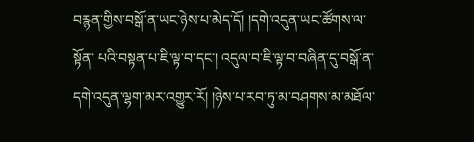བརྙན་གྱིས་བསྒོ་ན་ཡང་ཉེས་པ་མེད་དོ། །དགེ་འདུན་ཡང་ཚོགས་ལ་སྟོན་ པའི་བསྟན་པ་ཇི་ལྟ་བ་དང་། འདུལ་བ་ཇི་ལྟ་བ་བཞིན་དུ་བསྒོ་ན་དགེ་འདུན་ལྷག་མར་འགྱུར་རོ། །ཉེས་པ་རབ་ཏུ་མ་བཤགས་མ་མཐོལ་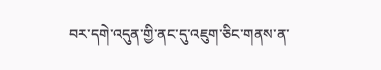བར་དགེ་འདུན་གྱི་ནང་དུ་འཇུག་ཅིང་གནས་ན་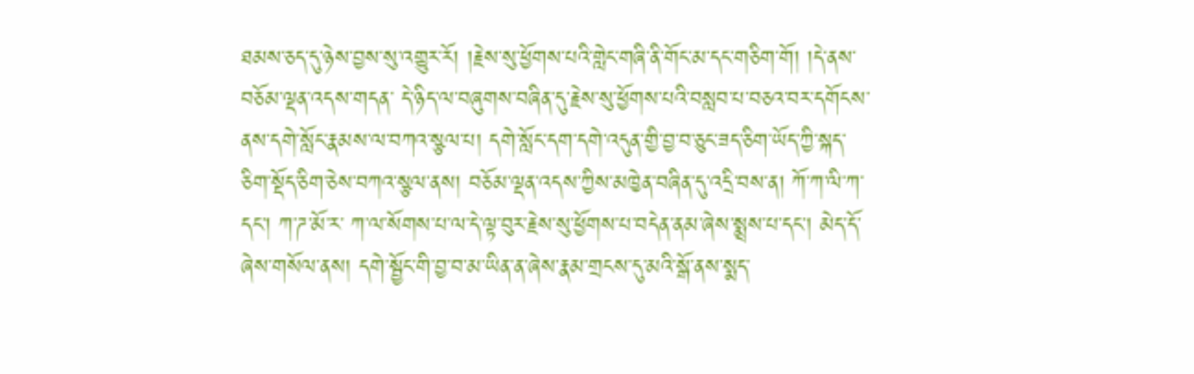ཐམས་ཅད་དུ་ཉེས་བྱས་སུ་འགྱུར་རོ། །རྗེས་སུ་ཕྱོགས་པའི་གླེང་གཞི་ནི་གོང་མ་དང་གཅིག་གོ། །དེ་ནས་བཅོམ་ལྡན་འདས་གདན་ དེ་ཉིད་ལ་བཞུགས་བཞིན་དུ་རྗེས་སུ་ཕྱོགས་པའི་བསླབ་པ་བཅའ་བར་དགོངས་ནས་དགེ་སློང་རྣམས་ལ་བཀའ་སྩལ་པ། དགེ་སློང་དག་དགེ་འདུན་གྱི་བྱ་བ་ཅུང་ཟད་ཅིག་ཡོད་ཀྱི་སྐད་ཅིག་སྡོད་ཅིག་ཅེས་བཀའ་སྩལ་ནས། བཅོམ་ལྡན་འདས་ཀྱིས་མཁྱེན་བཞིན་དུ་འདྲི་བས་ན། ཀོ་ཀ་ལི་ཀ་དང་། ཀ་ཌ་མོ་ར་ ཀ་ལ་སོགས་པ་ལ་དེ་ལྟ་བུར་རྗེས་སུ་ཕྱོགས་པ་བདེན་ནམ་ཞེས་སྨྲས་པ་དང་། མེད་དོ་ཞེས་གསོལ་ནས། དགེ་སྦྱོང་གི་བྱ་བ་མ་ཡིན་ན་ཞེས་རྣམ་གྲངས་དུ་མའི་སྒོ་ནས་སྨད་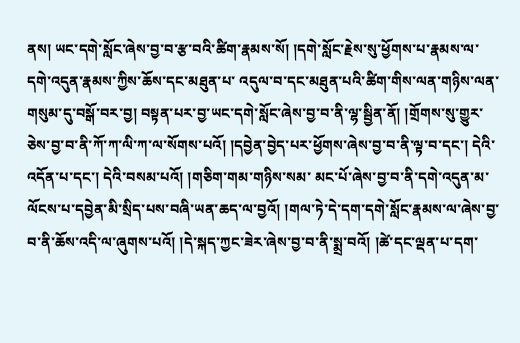ནས། ཡང་དགེ་སློང་ཞེས་བྱ་བ་རྩ་བའི་ཚིག་རྣམས་སོ། །དགེ་སློང་རྗེས་སུ་ཕྱོགས་པ་རྣམས་ལ་དགེ་འདུན་རྣམས་ཀྱིས་ཆོས་དང་མཐུན་པ་ འདུལ་བ་དང་མཐུན་པའི་ཚིག་གིས་ལན་གཉིས་ལན་གསུམ་དུ་བསྒོ་བར་བྱ། བསྟན་པར་བྱ་ཡང་དགེ་སློང་ཞེས་བྱ་བ་ནི་ལྷ་སྦྱིན་ནོ། །གྲོགས་སུ་གྱུར་ཅེས་བྱ་བ་ནི་ཀོ་ཀ་ལི་ཀ་ལ་སོགས་པའོ། །དབྱེན་བྱེད་པར་ཕྱོགས་ཞེས་བྱ་བ་ནི་ལྟ་བ་དང་། དེའི་འདོན་པ་དང་། དེའི་བསམ་པའོ། །གཅིག་གམ་གཉིས་སམ་ མང་པོ་ཞེས་བྱ་བ་ནི་དགེ་འདུན་མ་ལོངས་པ་དབྱེན་མི་སྲིད་པས་བཞི་ཡན་ཆད་ལ་བྱའོ། །གལ་ཏེ་དེ་དག་དགེ་སློང་རྣམས་ལ་ཞེས་བྱ་བ་ནི་ཆོས་འདི་ལ་ཞུགས་པའོ། །དེ་སྐད་ཀྱང་ཟེར་ཞེས་བྱ་བ་ནི་སྨྲ་བའོ། །ཚེ་དང་ལྡན་པ་དག་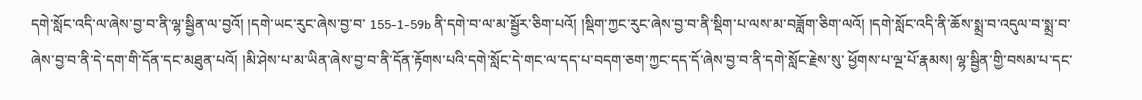དགེ་སློང་འདི་ལ་ཞེས་བྱ་བ་ནི་ལྷ་སྦྱིན་ལ་བྱའོ། །དགེ་ཡང་རུང་ཞེས་བྱ་བ་ 155-1-59b ནི་དགེ་བ་ལ་མ་སྦྱོར་ཅིག་པའོ། །སྡིག་ཀྱང་རུང་ཞེས་བྱ་བ་ནི་སྡིག་པ་ལས་མ་བཟློག་ཅིག་ལའོ། །དགེ་སློང་འདི་ནི་ཆོས་སྨྲ་བ་འདུལ་བ་སྨྲ་བ་ཞེས་བྱ་བ་ནི་དེ་དག་གི་དོན་དང་མཐུན་པའོ། །མི་ཤེས་པ་མ་ཡིན་ཞེས་བྱ་བ་ནི་དོན་རྟོགས་པའི་དགེ་སློང་དེ་གང་ལ་དད་པ་བདག་ཅག་ཀྱང་དད་དོ་ཞེས་བྱ་བ་ནི་དགེ་སློང་རྗེས་སུ་ ཕྱོགས་པ་ལྔ་པོ་རྣམས། ལྷ་སྦྱིན་གྱི་བསམ་པ་དང་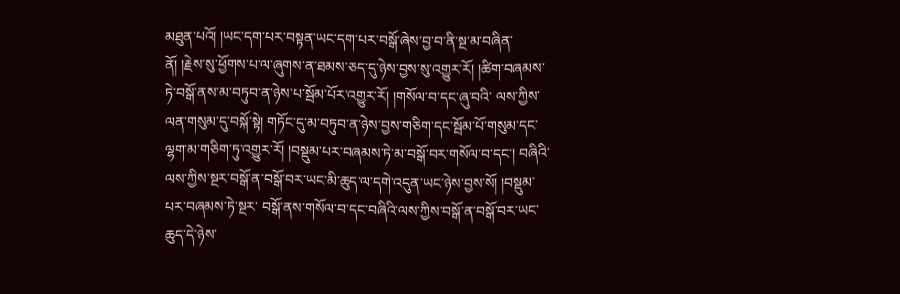མཐུན་པའོ། །ཡང་དག་པར་བསྟན་ཡང་དག་པར་བསྒོ་ཞེས་བྱ་བ་ནི་སྔ་མ་བཞིན་ནོ། །རྗེས་སུ་ཕྱོགས་པ་ལ་ཞུགས་ན་ཐམས་ཅད་དུ་ཉེས་བྱས་སུ་འགྱུར་རོ། །ཚིག་བཞམས་ཏེ་བསྒོ་ནས་མ་བཏུབ་ན་ཉེས་པ་སྦོམ་པོར་འགྱུར་རོ། །གསོལ་བ་དང་ཞུ་བའི་ ལས་ཀྱིས་ལན་གསུམ་དུ་བསྐོ་སྟེ། གཏོང་དུ་མ་བཏུབ་ན་ཉེས་བྱས་གཅིག་དང་སྦོམ་པོ་གསུམ་དང་ལྷག་མ་གཅིག་ཏུ་འགྱུར་རོ། །བསྡུམ་པར་བཞམས་ཏེ་མ་བསྒོ་བར་གསོལ་བ་དང་། བཞིའི་ལས་ཀྱིས་སྔར་བསྒོ་ན་བསྒོ་བར་ཡང་མི་ཆུད་ལ་དགེ་འདུན་ཡང་ཉེས་བྱས་སོ། །བསྡུམ་པར་བཞམས་ཏེ་སྔར་ བསྒོ་ནས་གསོལ་བ་དང་བཞིའི་ལས་ཀྱིས་བསྒོ་ན་བསྒོ་བར་ཡང་ཆུད་དེ་ཉེས་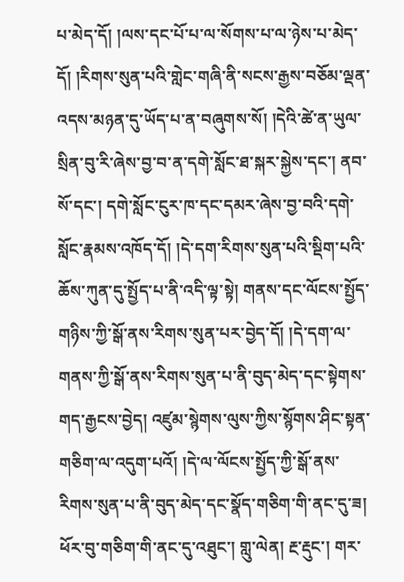པ་མེད་དོ། །ལས་དང་པོ་པ་ལ་སོགས་པ་ལ་ཉེས་པ་མེད་དོ། །རིགས་སུན་པའི་གླེང་གཞི་ནི་སངས་རྒྱས་བཅོམ་ལྡན་འདས་མཉན་དུ་ཡོད་པ་ན་བཞུགས་སོ། །དེའི་ཚེ་ན་ཡུལ་སྲིན་བུ་རི་ཞེས་བྱ་བ་ན་དགེ་སློང་ཐ་སྐར་སྐྱེས་དང་། ནབ་ སོ་དང་། དགེ་སློང་ངུར་ཁ་དང་དམར་ཞེས་བྱ་བའི་དགེ་སློང་རྣམས་འཁོད་དོ། །དེ་དག་རིགས་སུན་པའི་སྡིག་པའི་ཆོས་ཀུན་དུ་སྤྱོད་པ་ནི་འདི་ལྟ་སྟེ། གནས་དང་ལོངས་སྤྱོད་གཉིས་ཀྱི་སྒོ་ནས་རིགས་སུན་པར་བྱེད་དོ། །དེ་དག་ལ་གནས་ཀྱི་སྒོ་ནས་རིགས་སུན་པ་ནི་བུད་མེད་དང་སྟེགས་གད་རྒྱངས་བྱེད། འཛུམ་སྙེགས་ལུས་ཀྱིས་སྙོགས་ཤིང་སྟན་གཅིག་ལ་འདུག་པའོ། །དེ་ལ་ལོངས་སྤྱོད་ཀྱི་སྒོ་ནས་རིགས་སུན་པ་ནི་བུད་མེད་དང་སྣོད་གཅིག་གི་ནང་དུ་ཟ། ཕོར་བུ་གཅིག་གི་ནང་དུ་འཐུང་། གླུ་ལེན། རྔ་རྡུང་། གར་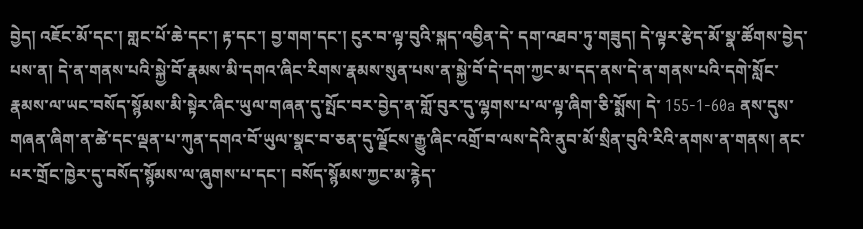བྱེད། འཇོང་མོ་དང་། གླང་པོ་ཆེ་དང་། རྟ་དང་། བྱ་གག་དང་། ངུར་བ་ལྟ་བུའི་སྐད་འབྱིན་དེ་ དག་འཐབ་ཏུ་གཟུད། དེ་ལྟར་རྩེད་མོ་སྣ་ཚོགས་བྱེད་པས་ན། དེ་ན་གནས་པའི་སྐྱེ་བོ་རྣམས་མི་དགའ་ཞིང་རིགས་རྣམས་སུན་པས་ན་སྐྱེ་བོ་དེ་དག་ཀྱང་མ་དད་ནས་དེ་ན་གནས་པའི་དགེ་སློང་རྣམས་ལ་ཡང་བསོད་སྙོམས་མི་སྟེར་ཞིང་ཡུལ་གཞན་དུ་སྤོང་བར་བྱེད་ན་གློ་བུར་དུ་ལྷགས་པ་ལ་ལྟ་ཞིག་ཅི་སྨོས། དེ་ 155-1-60a ནས་དུས་གཞན་ཞིག་ན་ཚེ་དང་ལྡན་པ་ཀུན་དགའ་བོ་ཡུལ་སྣང་བ་ཅན་དུ་ལྗོངས་རྒྱུ་ཞིང་འགྲོ་བ་ལས་དེའི་ནུབ་མོ་སྲིན་བུའི་རིའི་ནགས་ན་གནས། ནང་པར་གྲོང་ཁྱེར་དུ་བསོད་སྙོམས་ལ་ཞུགས་པ་དང་། བསོད་སྙོམས་ཀྱང་མ་རྙེད་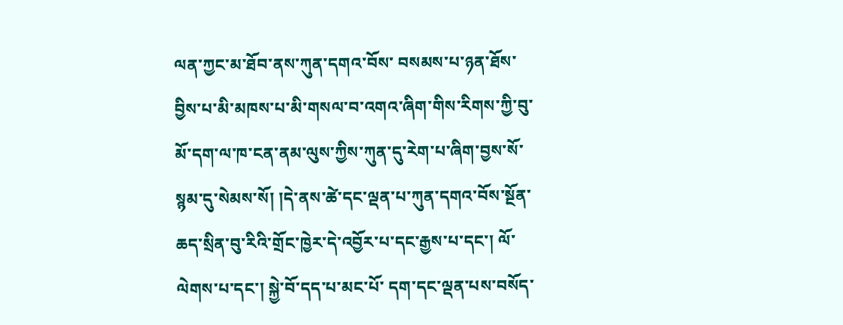ལན་ཀྱང་མ་ཐོབ་ནས་ཀུན་དགའ་བོས་ བསམས་པ་ཉན་ཐོས་བྱིས་པ་མི་མཁས་པ་མི་གསལ་བ་འགའ་ཞིག་གིས་རིགས་ཀྱི་བུ་མོ་དག་ལ་ཁ་ངན་ནམ་ལུས་ཀྱིས་ཀུན་དུ་རེག་པ་ཞིག་བྱས་སོ་སྙམ་དུ་སེམས་སོ། །དེ་ནས་ཚེ་དང་ལྡན་པ་ཀུན་དགའ་བོས་སྔོན་ཆད་སྲིན་བུ་རིའི་གྲོང་ཁྱེར་དེ་འབྱོར་པ་དང་རྒྱས་པ་དང་། ལོ་ལེགས་པ་དང་། སྐྱེ་བོ་དད་པ་མང་པོ་ དག་དང་ལྡན་པས་བསོད་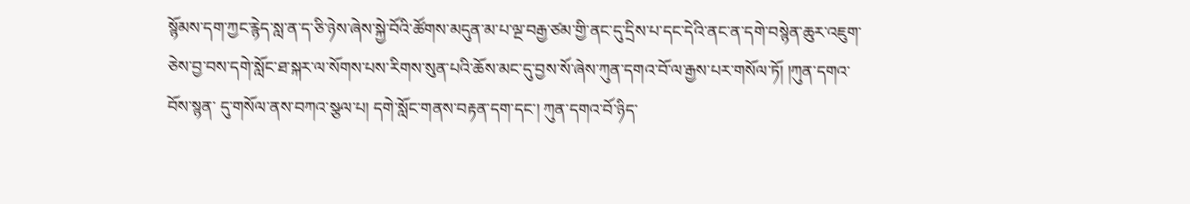སྙོམས་དག་ཀྱང་རྙེད་སླ་ན་ད་ཅི་ཉེས་ཞེས་སྐྱེ་བོའི་ཚོགས་མདུན་མ་པ་ལྔ་བརྒྱ་ཙམ་གྱི་ནང་དུ་དྲིས་པ་དང་དེའི་ནང་ན་དགེ་བསྙེན་ཆུར་འཇུག་ཅེས་བྱ་བས་དགེ་སློང་ཐ་སྐར་ལ་སོགས་པས་རིགས་སུན་པའི་ཆོས་མང་དུ་བྱས་སོ་ཞེས་ཀུན་དགའ་བོ་ལ་རྒྱས་པར་གསོལ་ཏོ། །ཀུན་དགའ་བོས་སྙན་ དུ་གསོལ་ནས་བཀའ་སྩལ་པ། དགེ་སློང་གནས་བརྟན་དག་དང་། ཀུན་དགའ་བོ་ཉིད་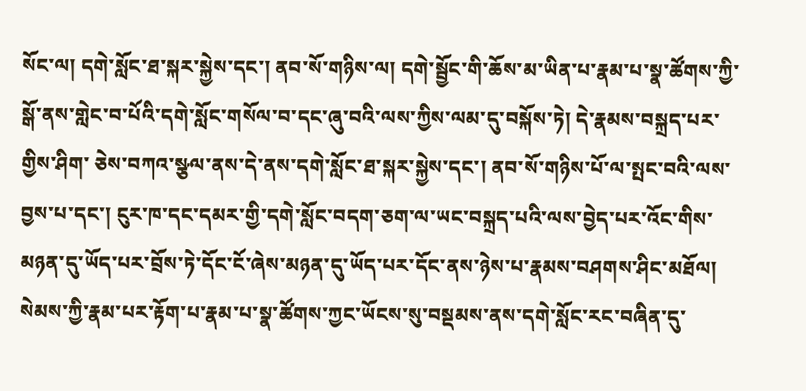སོང་ལ། དགེ་སློང་ཐ་སྐར་སྐྱེས་དང་། ནབ་སོ་གཉིས་ལ། དགེ་སྦྱོང་གི་ཆོས་མ་ཡིན་པ་རྣམ་པ་སྣ་ཚོགས་ཀྱི་སྒོ་ནས་གླེང་བ་པོའི་དགེ་སློང་གསོལ་བ་དང་ཞུ་བའི་ལས་ཀྱིས་ལམ་དུ་བསྐོས་ཏེ། དེ་རྣམས་བསྐྲད་པར་གྱིས་ཤིག་ ཅེས་བཀའ་སྩལ་ནས་དེ་ནས་དགེ་སློང་ཐ་སྐར་སྐྱེས་དང་། ནབ་སོ་གཉིས་པོ་ལ་སྤང་བའི་ལས་བྱས་པ་དང་། ངུར་ཁ་དང་དམར་གྱི་དགེ་སློང་བདག་ཅག་ལ་ཡང་བསྐྲད་པའི་ལས་བྱེད་པར་འོང་གིས་མཉན་དུ་ཡོད་པར་བྲོས་ཏེ་དོང་ངོ་ཞེས་མཉན་དུ་ཡོད་པར་དོང་ནས་ཉེས་པ་རྣམས་བཤགས་ཤིང་མཐོལ། སེམས་ཀྱི་རྣམ་པར་རྟོག་པ་རྣམ་པ་སྣ་ཚོགས་ཀྱང་ཡོངས་སུ་བསྡམས་ནས་དགེ་སློང་རང་བཞིན་དུ་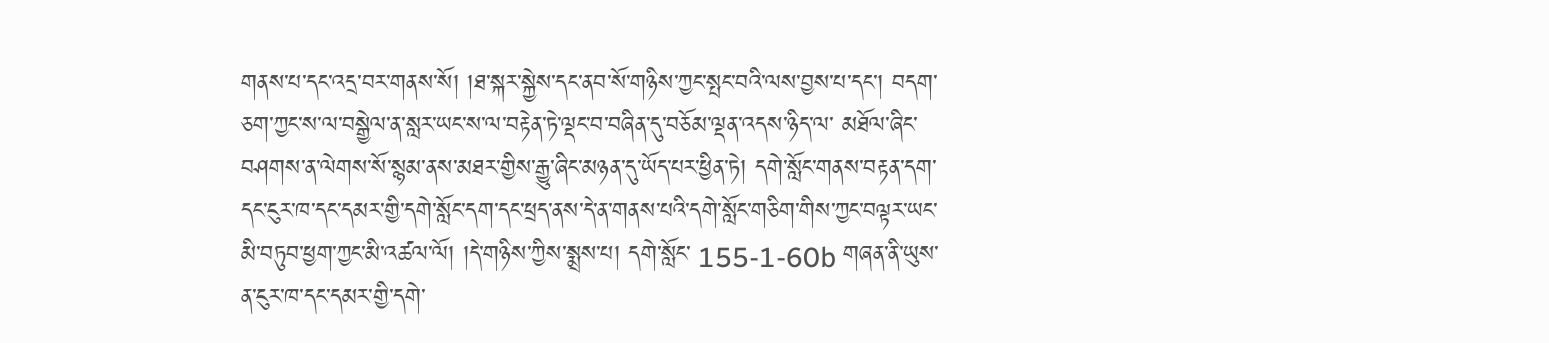གནས་པ་དང་འདྲ་བར་གནས་སོ། །ཐ་སྐར་སྐྱེས་དང་ནབ་སོ་གཉིས་ཀྱང་སྤང་བའི་ལས་བྱས་པ་དང་། བདག་ཅག་ཀྱང་ས་ལ་བསྒྱེལ་ན་སླར་ཡང་ས་ལ་བརྟེན་ཏེ་ལྡང་བ་བཞིན་དུ་བཅོམ་ལྡན་འདས་ཉིད་ལ་ མཐོལ་ཞིང་བཤགས་ན་ལེགས་སོ་སྙམ་ནས་མཐར་གྱིས་རྒྱུ་ཞིང་མཉན་དུ་ཡོད་པར་ཕྱིན་ཏེ། དགེ་སློང་གནས་བརྟན་དག་དང་ངུར་ཁ་དང་དམར་གྱི་དགེ་སློང་དག་དང་ཕྲད་ནས་དེ་ན་གནས་པའི་དགེ་སློང་གཅིག་གིས་ཀྱང་བལྟར་ཡང་མི་བཏུབ་ཕྱག་ཀྱང་མི་འཚལ་ལོ། །དེ་གཉིས་ཀྱིས་སྨྲས་པ། དགེ་སློང་ 155-1-60b གཞན་ནི་ཡུས་ན་ངུར་ཁ་དང་དམར་གྱི་དགེ་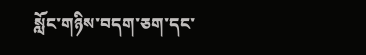སློང་གཉིས་བདག་ཅག་དང་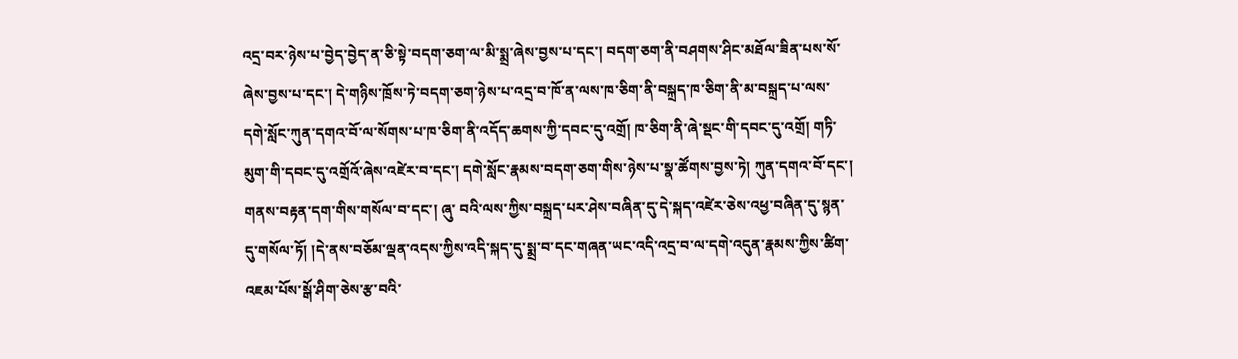འདྲ་བར་ཉེས་པ་བྱེད་བྱེད་ན་ཅི་སྟེ་བདག་ཅག་ལ་མི་སྨྲ་ཞེས་བྱས་པ་དང་། བདག་ཅག་ནི་བཤགས་ཤིང་མཐོལ་ཟིན་པས་སོ་ཞེས་བྱས་པ་དང་། དེ་གཉིས་ཁྲོས་ཏེ་བདག་ཅག་ཉེས་པ་འདྲ་བ་ཁོ་ན་ལས་ཁ་ཅིག་ནི་བསྐྲད་ཁ་ཅིག་ནི་མ་བསྐྲད་པ་ལས་ དགེ་སློང་ཀུན་དགའ་བོ་ལ་སོགས་པ་ཁ་ཅིག་ནི་འདོད་ཆགས་ཀྱི་དབང་དུ་འགྲོ། ཁ་ཅིག་ནི་ཞེ་སྡང་གི་དབང་དུ་འགྲོ། གཏི་མུག་གི་དབང་དུ་འགྲོའོ་ཞེས་འཛེར་བ་དང་། དགེ་སློང་རྣམས་བདག་ཅག་གིས་ཉེས་པ་སྣ་ཚོགས་བྱས་ཏེ། ཀུན་དགའ་བོ་དང་། གནས་བརྟན་དག་གིས་གསོལ་བ་དང་། ཞུ་ བའི་ལས་ཀྱིས་བསྐྲད་པར་ཤེས་བཞིན་དུ་དེ་སྐད་འཛེར་ཅེས་འཕྱ་བཞིན་དུ་སྙན་དུ་གསོལ་ཏོ། །དེ་ནས་བཅོམ་ལྡན་འདས་ཀྱིས་འདི་སྐད་དུ་སྨྲ་བ་དང་གཞན་ཡང་འདི་འདྲ་བ་ལ་དགེ་འདུན་རྣམས་ཀྱིས་ཚིག་འཇམ་པོས་སྒོ་ཤིག་ཅེས་རྩ་བའི་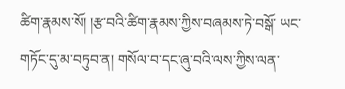ཚིག་རྣམས་སོ། །རྩ་བའི་ཚིག་རྣམས་ཀྱིས་བཞམས་ཏེ་བསྒོ་ ཡང་གཏོང་དུ་མ་བཏུབ་ན། གསོལ་བ་དང་ཞུ་བའི་ལས་ཀྱིས་ལན་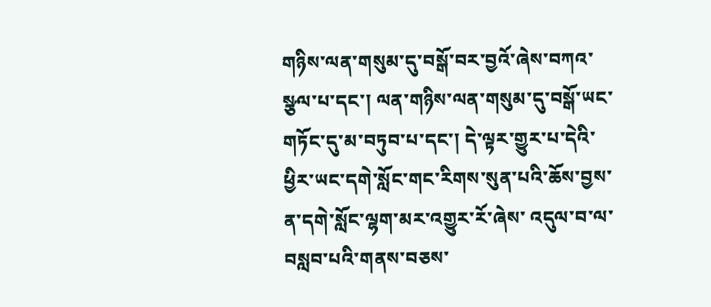གཉིས་ལན་གསུམ་དུ་བསྒོ་བར་བྱའོ་ཞེས་བཀའ་སྩལ་པ་དང་། ལན་གཉིས་ལན་གསུམ་དུ་བསྒོ་ཡང་གཏོང་དུ་མ་བཏུབ་པ་དང་། དེ་ལྟར་གྱུར་པ་དེའི་ཕྱིར་ཡང་དགེ་སློང་གང་རིགས་སུན་པའི་ཆོས་བྱས་ན་དགེ་སློང་ལྷག་མར་འགྱུར་རོ་ཞེས་ འདུལ་བ་ལ་བསླབ་པའི་གནས་བཅས་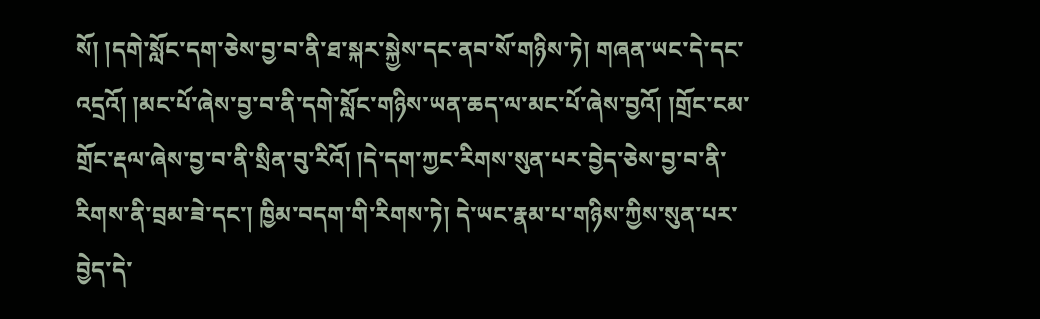སོ། །དགེ་སློང་དག་ཅེས་བྱ་བ་ནི་ཐ་སྐར་སྐྱེས་དང་ནབ་སོ་གཉིས་ཏེ། གཞན་ཡང་དེ་དང་འདྲའོ། །མང་པོ་ཞེས་བྱ་བ་ནི་དགེ་སློང་གཉིས་ཡན་ཆད་ལ་མང་པོ་ཞེས་བྱའོ། །གྲོང་ངམ་གྲོང་རྡལ་ཞེས་བྱ་བ་ནི་སྲིན་བུ་རིའོ། །དེ་དག་ཀྱང་རིགས་སུན་པར་བྱེད་ཅེས་བྱ་བ་ནི་ རིགས་ནི་བྲམ་ཟེ་དང་། ཁྱིམ་བདག་གི་རིགས་ཏེ། དེ་ཡང་རྣམ་པ་གཉིས་ཀྱིས་སུན་པར་བྱེད་དེ་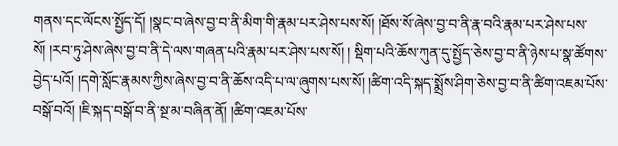གནས་དང་ལོངས་སྤྱོད་དོ། །སྣང་བ་ཞེས་བྱ་བ་ནི་མིག་གི་རྣམ་པར་ཤེས་པས་སོ། །ཐོས་སོ་ཞེས་བྱ་བ་ནི་རྣ་བའི་རྣམ་པར་ཤེས་པས་སོ། །རབ་ཏུ་ཤེས་ཞེས་བྱ་བ་ནི་དེ་ལས་གཞན་པའི་རྣམ་པར་ཤེས་པས་སོ། ། སྡིག་པའི་ཆོས་ཀུན་དུ་སྤྱོད་ཅེས་བྱ་བ་ནི་ཉེས་པ་སྣ་ཚོགས་བྱེད་པའོ། །དགེ་སློང་རྣམས་ཀྱིས་ཞེས་བྱ་བ་ནི་ཆོས་འདི་པ་ལ་ཞུགས་པས་སོ། །ཚིག་འདི་སྐད་སྨྲོས་ཤིག་ཅེས་བྱ་བ་ནི་ཚིག་འཇམ་པོས་བསྒོ་བའོ། །ཇི་སྐད་བསྒོ་བ་ནི་སྔ་མ་བཞིན་ནོ། །ཚིག་འཇམ་པོས་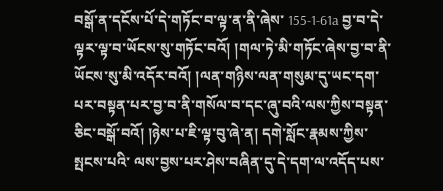བསྒོ་ན་དངོས་པོ་དེ་གཏོང་བ་ལྟ་ན་ནི་ཞེས་ 155-1-61a བྱ་བ་དེ་ལྟར་ལྟ་བ་ཡོངས་སུ་གཏོང་བའོ། །གལ་ཏེ་མི་གཏོང་ཞེས་བྱ་བ་ནི་ཡོངས་སུ་མི་འདོར་བའོ། །ལན་གཉིས་ལན་གསུམ་དུ་ཡང་དག་པར་བསྟན་པར་བྱ་བ་ནི་གསོལ་བ་དང་ཞུ་བའི་ལས་ཀྱིས་བསྟན་ཅིང་བསྒོ་བའོ། །ཉེས་པ་ཇི་ལྟ་བུ་ཞེ་ན། དགེ་སློང་རྣམས་ཀྱིས་སྤངས་པའི་ ལས་བྱས་པར་ཤེས་བཞིན་དུ་དེ་དག་ལ་འདོད་པས་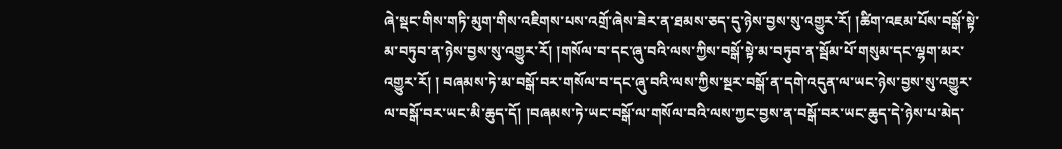ཞེ་སྡང་གིས་གཏི་མུག་གིས་འཇིགས་པས་འགྲོ་ཞེས་ཟེར་ན་ཐམས་ཅད་དུ་ཉེས་བྱས་སུ་འགྱུར་རོ། །ཚིག་འཇམ་པོས་བསྒོ་སྟེ་མ་བཏུབ་ན་ཉེས་བྱས་སུ་འགྱུར་རོ། །གསོལ་བ་དང་ཞུ་བའི་ལས་ཀྱིས་བསྒོ་སྟེ་མ་བཏུབ་ན་སྦོམ་པོ་གསུམ་དང་ལྷག་མར་འགྱུར་རོ། ། བཞམས་ཏེ་མ་བསྒོ་བར་གསོལ་བ་དང་ཞུ་བའི་ལས་ཀྱིས་སྔར་བསྒོ་ན་དགེ་འདུན་ལ་ཡང་ཉེས་བྱས་སུ་འགྱུར་ལ་བསྒོ་བར་ཡང་མི་ཆུད་དོ། །བཞམས་ཏེ་ཡང་བསྒོ་ལ་གསོལ་བའི་ལས་ཀྱང་བྱས་ན་བསྒོ་བར་ཡང་ཆུད་དེ་ཉེས་པ་མེད་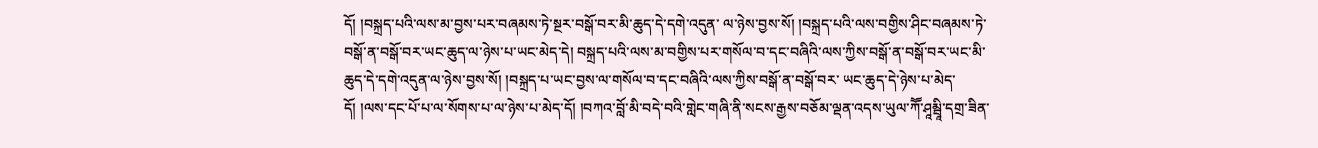དོ། །བསྐྲད་པའི་ལས་མ་བྱས་པར་བཞམས་ཏེ་སྔར་བསྒོ་བར་མི་ཆུད་དེ་དགེ་འདུན་ ལ་ཉེས་བྱས་སོ། །བསྐྲད་པའི་ལས་བགྱིས་ཤིང་བཞམས་ཏེ་བསྒོ་ན་བསྒོ་བར་ཡང་ཆུད་ལ་ཉེས་པ་ཡང་མེད་དེ། བསྐྲད་པའི་ལས་མ་བགྱིས་པར་གསོལ་བ་དང་བཞིའི་ལས་ཀྱིས་བསྒོ་ན་བསྒོ་བར་ཡང་མི་ཆུད་དེ་དགེ་འདུན་ལ་ཉེས་བྱས་སོ། །བསྐྲད་པ་ཡང་བྱས་ལ་གསོལ་བ་དང་བཞིའི་ལས་ཀྱིས་བསྒོ་ན་བསྒོ་བར་ ཡང་ཆུད་དེ་ཉེས་པ་མེད་དོ། །ལས་དང་པོ་པ་ལ་སོགས་པ་ལ་ཉེས་པ་མེད་དོ། །བཀའ་བློ་མི་བདེ་བའི་གླེང་གཞི་ནི་སངས་རྒྱས་བཅོམ་ལྡན་འདས་ཡུལ་ཀཽ་ཤཱམྦཱི་དགྲ་ཟིན་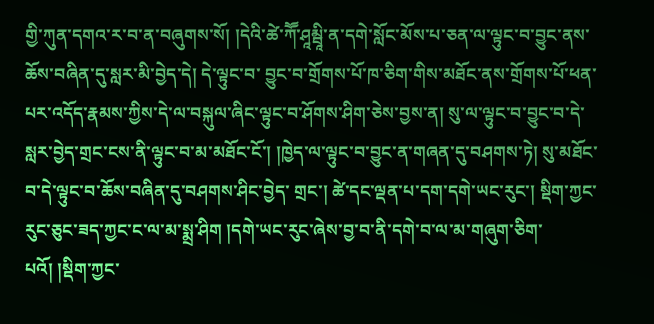གྱི་ཀུན་དགའ་ར་བ་ན་བཞུགས་སོ། །དེའི་ཚེ་ཀཽ་ཤཱམྦཱི་ན་དགེ་སློང་མོས་པ་ཅན་ལ་ལྟུང་བ་བྱུང་ནས་ཆོས་བཞིན་དུ་སླར་མི་བྱེད་དེ། དེ་ལྟུང་བ་ བྱུང་བ་གྲོགས་པོ་ཁ་ཅིག་གིས་མཐོང་ནས་གྲོགས་པོ་ཕན་པར་འདོད་རྣམས་ཀྱིས་དེ་ལ་བསྐུལ་ཞིང་ལྟུང་བ་ཤོགས་ཤིག་ཅེས་བྱས་ན། སུ་ལ་ལྟུང་བ་བྱུང་བ་དེ་སླར་བྱེད་གྲང་ངས་ནི་ལྟུང་བ་མ་མཐོང་ངོ་། །ཁྱེད་ལ་ལྟུང་བ་བྱུང་ན་གཞན་དུ་བཤགས་ཏེ། སུ་མཐོང་བ་དེ་ལྟུང་བ་ཆོས་བཞིན་དུ་བཤགས་ཤིང་བྱེད་ གྲང་། ཚེ་དང་ལྡན་པ་དག་དགེ་ཡང་རུང་། སྡིག་ཀྱང་རུང་ཅུང་ཟད་ཀྱང་ང་ལ་མ་སྨྲ་ཤིག །དགེ་ཡང་རུང་ཞེས་བྱ་བ་ནི་དགེ་བ་ལ་མ་གཞུག་ཅིག་པའོ། །སྡིག་ཀྱང་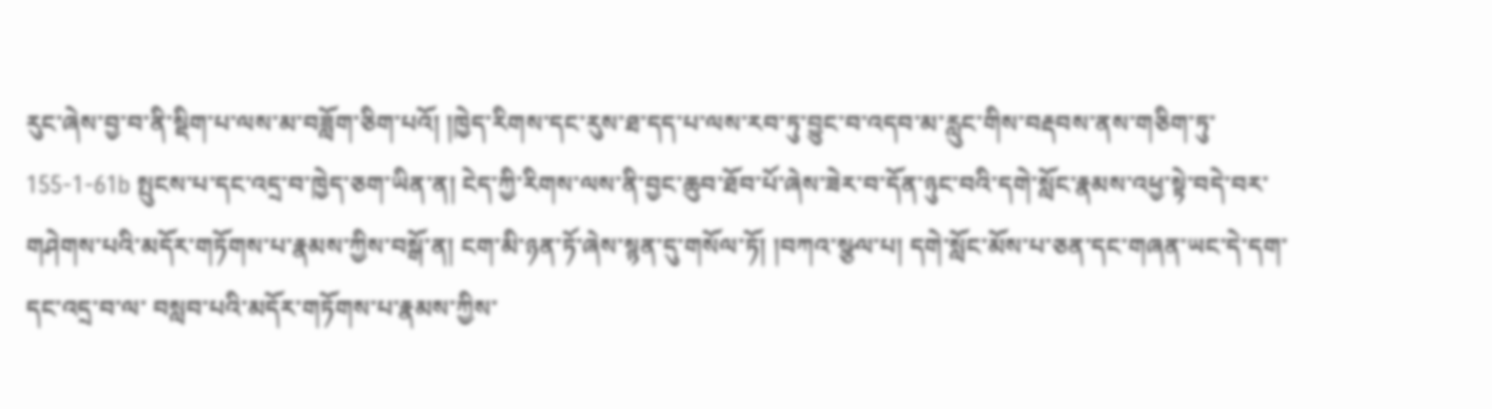རུང་ཞེས་བྱ་བ་ནི་སྡིག་པ་ལས་མ་བཟློག་ཅིག་པའོ། །ཁྱེད་རིགས་དང་རུས་ཐ་དད་པ་ལས་རབ་ཏུ་བྱུང་བ་འདབ་མ་རླུང་གིས་བརྡབས་ནས་གཅིག་ཏུ་ 155-1-61b སྤུངས་པ་དང་འདྲ་བ་ཁྱེད་ཅག་ཡིན་ན། ངེད་ཀྱི་རིགས་ལས་ནི་བྱང་ཆུབ་ཐོབ་པོ་ཞེས་ཟེར་བ་དོན་ཉུང་བའི་དགེ་སློང་རྣམས་འཕྱ་སྟེ་བདེ་བར་གཤེགས་པའི་མདོར་གཏོགས་པ་རྣམས་ཀྱིས་བསྒོ་ན། ངག་མི་ཉན་ཏོ་ཞེས་སྙན་དུ་གསོལ་ཏོ། །བཀའ་སྩལ་པ། དགེ་སློང་མོས་པ་ཅན་དང་གཞན་ཡང་དེ་དག་དང་འདྲ་བ་ལ་ བསླབ་པའི་མདོར་གཏོགས་པ་རྣམས་ཀྱིས་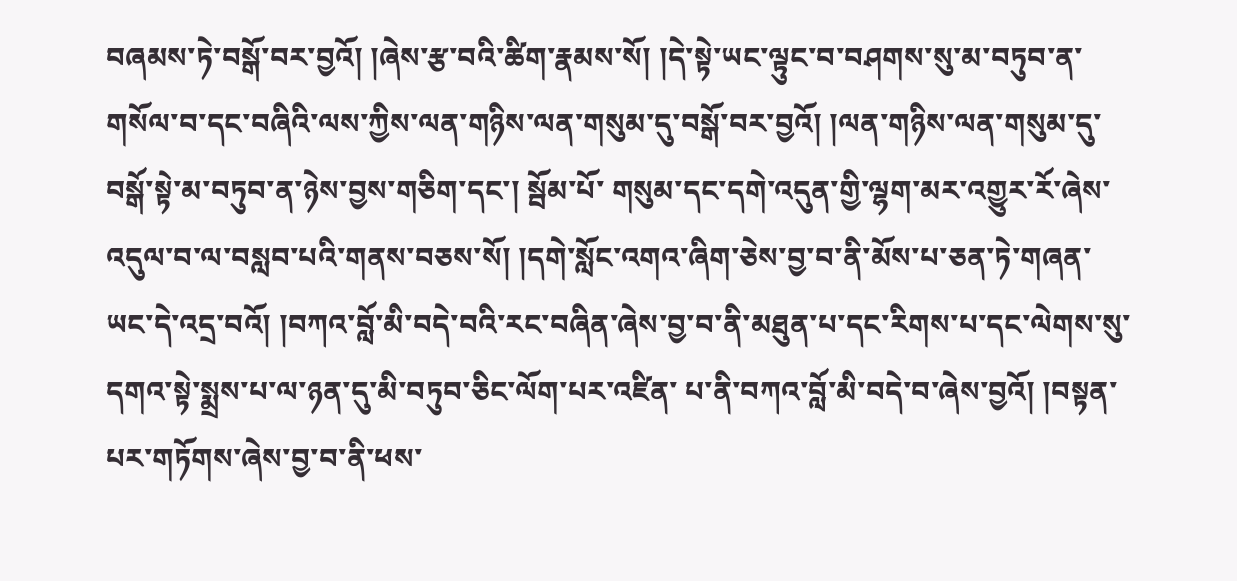བཞམས་ཏེ་བསྒོ་བར་བྱའོ། །ཞེས་རྩ་བའི་ཚིག་རྣམས་སོ། །དེ་སྟེ་ཡང་ལྟུང་བ་བཤགས་སུ་མ་བཏུབ་ན་གསོལ་བ་དང་བཞིའི་ལས་ཀྱིས་ལན་གཉིས་ལན་གསུམ་དུ་བསྒོ་བར་བྱའོ། །ལན་གཉིས་ལན་གསུམ་དུ་བསྒོ་སྟེ་མ་བཏུབ་ན་ཉེས་བྱས་གཅིག་དང་། སྦོམ་པོ་ གསུམ་དང་དགེ་འདུན་གྱི་ལྷག་མར་འགྱུར་རོ་ཞེས་འདུལ་བ་ལ་བསླབ་པའི་གནས་བཅས་སོ། །དགེ་སློང་འགའ་ཞིག་ཅེས་བྱ་བ་ནི་མོས་པ་ཅན་ཏེ་གཞན་ཡང་དེ་འདྲ་བའོ། །བཀའ་བློ་མི་བདེ་བའི་རང་བཞིན་ཞེས་བྱ་བ་ནི་མཐུན་པ་དང་རིགས་པ་དང་ལེགས་སུ་དགའ་སྟེ་སྨྲས་པ་ལ་ཉན་དུ་མི་བཏུབ་ཅིང་ལོག་པར་འཛིན་ པ་ནི་བཀའ་བློ་མི་བདེ་བ་ཞེས་བྱའོ། །བསྟན་པར་གཏོགས་ཞེས་བྱ་བ་ནི་ཕས་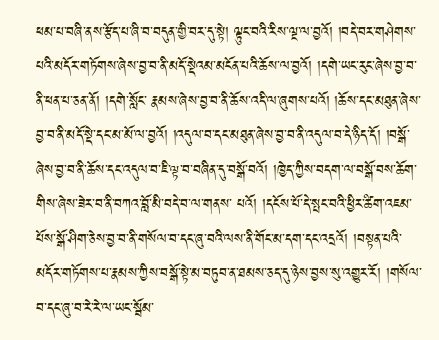ཕམ་པ་བཞི་ནས་རྩོད་པ་ཞི་བ་བདུན་གྱི་བར་དུ་སྟེ། ལྟུང་བའི་རིས་ལྔ་ལ་བྱའོ། །བདེ་བར་གཤེགས་པའི་མདོར་གཏོགས་ཞེས་བྱ་བ་ནི་མདོ་སྡེའམ་མངོན་པའི་ཆོས་ལ་བྱའོ། །དགེ་ཡང་རུང་ཞེས་བྱ་བ་ནི་ཕན་པ་ཅན་ནོ། །དགེ་སློང་ རྣམས་ཞེས་བྱ་བ་ནི་ཆོས་འདི་ལ་ཞུགས་པའོ། །ཆོས་དང་མཐུན་ཞེས་བྱ་བ་ནི་མདོ་སྡེ་དང་མ་མོ་ལ་བྱའོ། །འདུལ་བ་དང་མཐུན་ཞེས་བྱ་བ་ནི་འདུལ་བ་དེ་ཉིད་དོ། །བསྒོ་ཞེས་བྱ་བ་ནི་ཆོས་དང་འདུལ་བ་ཇི་ལྟ་བ་བཞིན་དུ་བསྒོ་བའོ། །ཁྱེད་ཀྱིས་བདག་ལ་བསྒོ་བས་ཆོག་གིས་ཞེས་ཟེར་བ་ནི་བཀའ་བློ་མི་བདེ་བ་ལ་གནས་ པའོ། །དངོས་པོ་དེ་སྤང་བའི་ཕྱིར་ཚིག་འཇམ་པོས་སྒོ་ཤིག་ཅེས་བྱ་བ་ནི་གསོལ་བ་དང་ཞུ་བའི་ལས་ནི་གོང་མ་དག་དང་འདྲའོ། །བསྟན་པའི་མདོར་གཏོགས་པ་རྣམས་ཀྱིས་བསྒོ་སྟེ་མ་བཏུབ་ན་ཐམས་ཅད་དུ་ཉེས་བྱས་སུ་འགྱུར་རོ། །གསོལ་བ་དང་ཞུ་བ་རེ་རེ་ལ་ཡང་སྦོམ་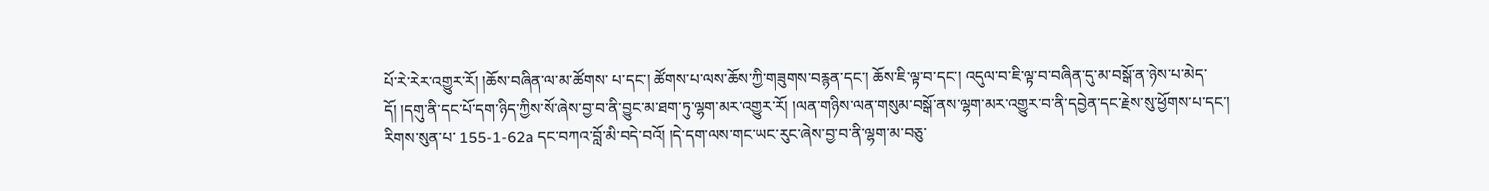པོ་རེ་རེར་འགྱུར་རོ། །ཆོས་བཞིན་ལ་མ་ཚོགས་ པ་དང་། ཚོགས་པ་ལས་ཆོས་ཀྱི་གཟུགས་བརྙན་དང་། ཆོས་ཇི་ལྟ་བ་དང་། འདུལ་བ་ཇི་ལྟ་བ་བཞིན་དུ་མ་བསྒོ་ན་ཉེས་པ་མེད་དོ། །དགུ་ནི་དང་པོ་དག་ཉིད་ཀྱིས་སོ་ཞེས་བྱ་བ་ནི་བྱུང་མ་ཐག་ཏུ་ལྷག་མར་འགྱུར་རོ། །ལན་གཉིས་ལན་གསུམ་བསྒོ་ནས་ལྷག་མར་འགྱུར་བ་ནི་དབྱེན་དང་རྗེས་སུ་ཕྱོགས་པ་དང་། རིགས་སུན་པ་ 155-1-62a དང་བཀའ་བློ་མི་བདེ་བའོ། །དེ་དག་ལས་གང་ཡང་རུང་ཞེས་བྱ་བ་ནི་ལྷག་མ་བཅུ་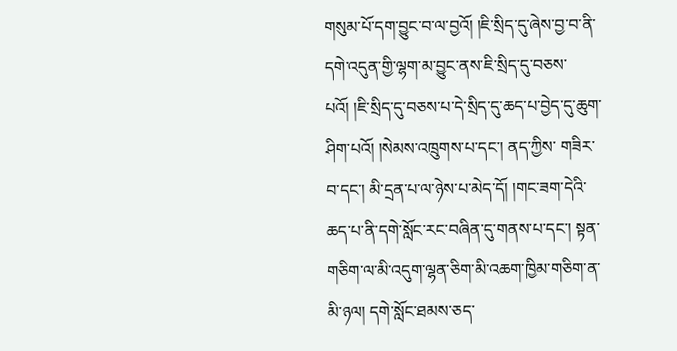གསུམ་པོ་དག་བྱུང་བ་ལ་བྱའོ། །ཇི་སྲིད་དུ་ཞེས་བྱ་བ་ནི་དགེ་འདུན་གྱི་ལྷག་མ་བྱུང་ནས་ཇི་སྲིད་དུ་བཅས་པའོ། །ཇི་སྲིད་དུ་བཅས་པ་དེ་སྲིད་དུ་ཆད་པ་བྱེད་དུ་ཆུག་ཤིག་པའོ། །སེམས་འཁྲུགས་པ་དང་། ནད་ཀྱིས་ གཟིར་བ་དང་། མི་དྲན་པ་ལ་ཉེས་པ་མེད་དོ། །གང་ཟག་དེའི་ཆད་པ་ནི་དགེ་སློང་རང་བཞིན་དུ་གནས་པ་དང་། སྟན་གཅིག་ལ་མི་འདུག་ལྷན་ཅིག་མི་འཆག་ཁྱིམ་གཅིག་ན་མི་ཉལ། དགེ་སློང་ཐམས་ཅད་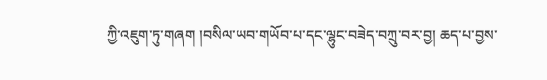ཀྱི་འཇུག་ཏུ་གཞག །བསིལ་ཡབ་གཡོབ་པ་དང་ལྷུང་བཟེད་བཀྲུ་བར་བྱ། ཆད་པ་བྱས་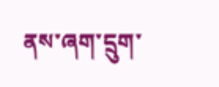ནས་ཞག་དྲུག་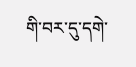གི་བར་དུ་དགེ་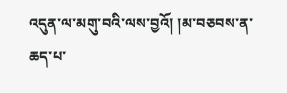འདུན་ལ་མགུ་བའི་ལས་བྱའོ། །མ་བཅབས་ན་ཆད་པ་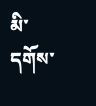མི་དགོས་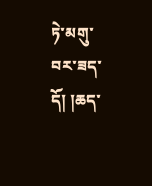ཏེ་མགུ་བར་ཟད་དོ། །ཆད་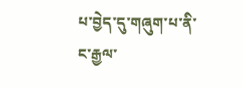པ་བྱེད་དུ་གཞུག་པ་ནི་ང་རྒྱལ་